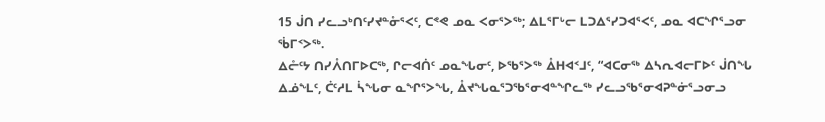15 ᒎᑎ ᓯᓚᓗᒃᑎᑦᓯᔪᓐᓁᕐᐸᑦ, ᑕᕝᕙ ᓄᓇ ᐸᓂᕐᐳᖅ; ᐃᒪᕐᒥᒡᓕ ᒪᑐᐃᕐᓯᑐᐊᕐᐸᑦ, ᓄᓇ ᐊᑕᖏᕐᓗᓂ ᖄᒥᑉᐳᖅ.
ᐃᓔᑦᔭ ᑎᓯᐰᑎᒥᐅᑕᖅ, ᒋᓕᐊᑏᑦ ᓄᓇᖓᓂᑦ, ᐅᖃᕐᐳᖅ ᐂᕼᐊᑉᒧᑦ, “ᐊᑕᓂᖅ ᐃᓴᕆᐊᓕᒥᐅᑦ ᒎᑎᖓ ᐃᓅᖕᒪᑦ, ᑖᑦᓱᒪ ᓵᖓᓂ ᓇᖏᕐᐳᖓ, ᐂᔪᖓᓇᕐᑐᖃᕐᓂᐊᓐᖏᓚᖅ ᓯᓚᓗᖃᕐᓂᐊᕈᓐᓃᕐᓗᓂᓗ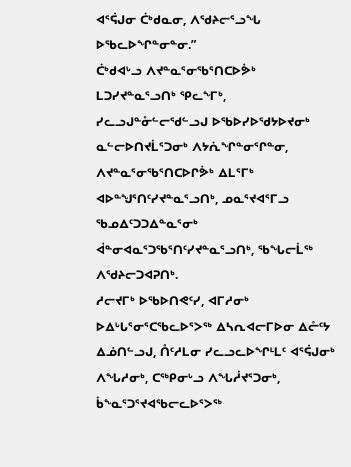ᐊᕐᕌᒍᓂ ᑖᒃᑯᓇᓂ, ᐱᖁᔨᓕᕐᓗᖓ ᐅᖃᓚᐅᖏᓐᓂᓐᓂ.”
ᑖᒃᑯᐊᒡᓗ ᐱᔪᓐᓇᕐᓂᖃᕐᑎᑕᐅᕘᒃ ᒪᑐᓯᔪᓐᓇᕐᓗᑎᒃ ᕿᓚᖕᒥᒃ, ᓯᓚᓗᒍᓐᓁᓪᓕᖁᓪᓗᒍ ᐅᖃᐅᓯᐅᖁᔭᐅᔪᓂᒃ ᓇᓪᓕᐅᑎᔪᒫᕐᑐᓂᒃ ᐱᔭᕇᖏᓐᓂᕐᒋᓐᓂ, ᐱᔪᓐᓇᕐᓂᖃᕐᑎᑕᐅᒋᕘᒃ ᐃᒪᕐᒥᒃ ᐊᐅᓐᖑᕐᑎᑦᓯᔪᓐᓇᕐᓗᑎᒃ, ᓄᓇᕐᔪᐊᕐᒥᓗ ᖃᓄᐃᑦᑐᑐᐃᓐᓇᕐᓂᒃ ᐋᓐᓂᐊᓇᕐᑐᖃᕐᑎᑦᓯᔪᓐᓇᕐᓗᑎᒃ, ᖃᖓᓕᒫᖅ ᐱᖁᔨᓕᑐᐊᕈᑎᒃ.
ᓱᓕᔪᒥᒃ ᐅᖃᐅᑎᕙᑦᓯ, ᐊᒥᓱᓂᒃ ᐅᐃᒡᒐᕐᓂᕐᑕᖃᓚᐅᕐᐳᖅ ᐃᓴᕆᐊᓕᒥᐅᓂ ᐃᓔᑦᔭ ᐃᓅᑎᓪᓗᒍ, ᑍᑦᓱᒪᓂ ᓯᓚᓗᓚᐅᖏᒻᒪᑦ ᐊᕐᕌᒍᓂᒃ ᐱᖓᓱᓂᒃ, ᑕᖅᑭᓂᒡᓗ ᐱᖓᓲᔪᕐᑐᓂᒃ, ᑳᖕᓇᕐᑐᕐᔪᐊᖃᓕᓚᐅᕐᐳᖅ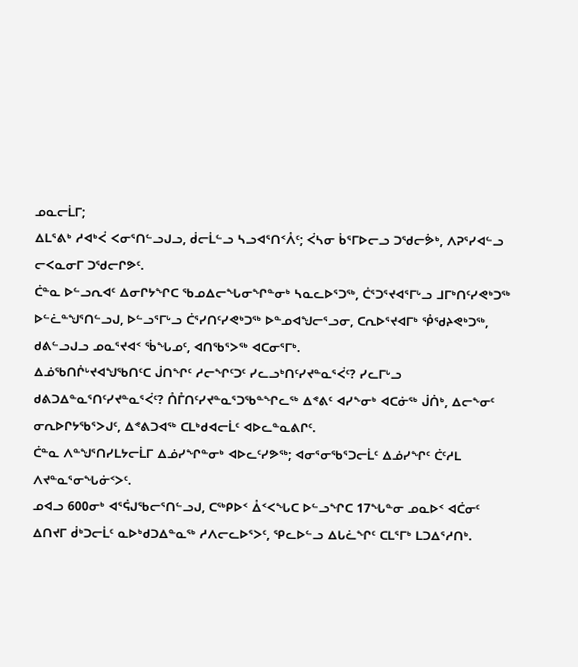ᓄᓇᓕᒫᒥ;
ᐃᒪᕐᕕᒃ ᓱᐊᒃᐹ ᐸᓂᕐᑎᓪᓗᒍᓗ, ᑰᓕᒫᓪᓗ ᓴᓗᐊᕐᑎᑉᐰᑦ; ᐹᓴᓂ ᑳᕐᒥᐅᓕᓗ ᑐᖁᓕᕘᒃ, ᐱᕈᕐᓯᐊᓪᓗ ᓕᐸᓇᓂᒥ ᑐᖁᓕᒋᕗᑦ.
ᑖᓐᓇ ᐅᓪᓗᕆᐊᑦ ᐃᓂᒋᔭᖏᑕ ᖃᓄᐃᓕᖓᓂᖏᓐᓂᒃ ᓴᓇᓚᐅᕐᑐᖅ, ᑖᕐᑐᕐᔪᐊᕐᒥᒡᓗ ᒧᒥᒃᑎᑦᓯᕙᒃᑐᖅ ᐅᓪᓛᓐᖑᕐᑎᓪᓗᒍ, ᐅᓪᓗᕐᒥᒡᓗ ᑖᕐᓯᑎᑦᓯᕙᒃᑐᖅ ᐅᓐᓄᐊᖑᓕᕐᓗᓂ, ᑕᕆᐅᕐᔪᐊᒥᒃ ᕾᖁᔨᕙᒃᑐᖅ, ᑯᕕᓪᓗᒍᓗ ᓄᓇᕐᔪᐊᑉ ᖄᖓᓄᑦ, ᐊᑎᖃᕐᐳᖅ ᐊᑕᓂᕐᒥᒃ.
ᐃᓅᖃᑎᒌᒡᔪᐊᖑᖃᑎᑦᑕ ᒎᑎᖏᑦ ᓱᓕᖏᑦᑐᑦ ᓯᓚᓗᒃᑎᑦᓯᔪᓐᓇᕐᐹᑦ? ᓯᓚᒥᒡᓗ ᑯᕕᑐᐃᓐᓇᕐᑎᑦᓯᔪᓐᓇᕐᐹᑦ? ᑍᒤᑎᑦᓯᔪᓐᓇᕐᑐᖃᓐᖏᓚᖅ ᐃᕝᕕᑦ ᐊᓯᖕᓂᒃ ᐊᑕᓃᖅ ᒎᑏᒃ, ᐃᓕᖕᓂᑦ ᓂᕆᐅᒋᔭᖃᕐᐳᒍᑦ, ᐃᕝᕕᑐᐊᖅ ᑕᒪᒃᑯᐊᓕᒫᑦ ᐊᐅᓚᓐᓇᕕᒋᑦ.
ᑖᓐᓇ ᐱᓐᖑᕐᑎᓯᒪᔭᓕᒫᒥ ᐃᓅᓯᖏᓐᓂᒃ ᐊᐅᓚᑦᓯᕗᖅ; ᐊᓂᕐᓂᖃᕐᑐᓕᒫᑦ ᐃᓅᓯᖏᑦ ᑖᑦᓱᒪ ᐱᔪᓐᓇᕐᓂᖓᓃᑉᐳᑦ.
ᓄᐊᓗ 600ᓂᒃ ᐊᕐᕌᒍᖃᓕᕐᑎᓪᓗᒍ, ᑕᖅᑭᐅᑉ ᐂᑉᐸᖓᑕ ᐅᓪᓗᖏᑕ 17ᖓᓐᓂ ᓄᓇᐅᑉ ᐊᑖᓂᑦ ᐃᑎᔪᒥ ᑰᒃᑐᓕᒫᑦ ᓇᐅᒃᑯᑐᐃᓐᓇᖅ ᓱᐱᓕᓚᐅᕐᐳᑦ, ᕿᓚᐅᓪᓗ ᐃᒐᓛᖏᑦ ᑕᒪᕐᒥᒃ ᒪᑐᐃᕐᓱᑎᒃ.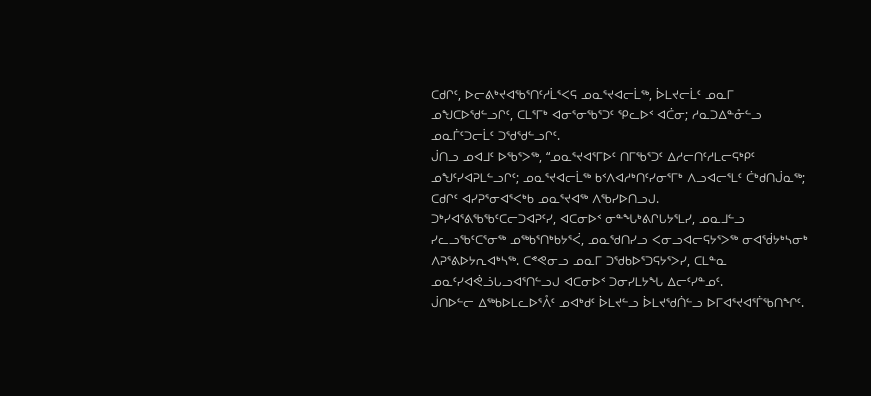ᑕᑯᒋᑦ, ᐅᓕᕕᒃᔪᐊᖃᕐᑎᑦᓱᒫᕐᐸᕋ ᓄᓇᕐᔪᐊᓕᒫᖅ, ᐆᒪᔪᓕᒫᑦ ᓄᓇᒥ ᓄᖑᑕᐅᖁᓪᓗᒋᑦ, ᑕᒪᕐᒥᒃ ᐊᓂᕐᓂᖃᕐᑐᑦ ᕿᓚᐅᑉ ᐊᑖᓂ; ᓱᓇᑐᐃᓐᓁᓪᓗ ᓄᓇᒦᑦᑐᓕᒫᑦ ᑐᖁᖁᓪᓗᒋᑦ.
ᒎᑎᓗ ᓄᐊᒧᑦ ᐅᖃᕐᐳᖅ, “ᓄᓇᕐᔪᐊᕐᒥᐅᑦ ᑎᒥᖃᕐᑐᑦ ᐃᓱᓕᑎᑦᓱᒪᓕᕋᒃᑭᑦ ᓄᖑᑦᓯᐊᕈᒪᓪᓗᒋᑦ; ᓄᓇᕐᔪᐊᓕᒫᖅ ᑲᑉᐱᐊᓱᒃᑎᑦᓯᓂᕐᒥᒃ ᐱᓗᐊᓕᕐᒪᑦ ᑖᒃᑯᑎᒎᓇᖅ; ᑕᑯᒋᑦ ᐊᓯᕈᕐᓂᐊᕐᐸᒃᑲ ᓄᓇᕐᔪᐊᖅ ᐱᖃᓯᐅᑎᓗᒍ.
ᑐᒃᓯᐊᕐᕕᖃᖃᑦᑕᓕᑐᐊᕈᑦᓯ, ᐊᑕᓂᐅᑉ ᓂᓐᖓᒃᕕᒋᒐᔭᕐᒪᓯ, ᓄᓇᒧᓪᓗ ᓯᓚᓗᖃᑦᑕᕐᓂᖅ ᓄᖅᑲᕐᑎᒃᑲᔭᕐᐹ, ᓄᓇᖁᑎᓯᓗ ᐸᓂᓗᐊᓕᕋᔭᕐᐳᖅ ᓂᐊᖂᔭᒃᓴᓂᒃ ᐱᕈᕐᕕᐅᔭᕆᐊᒃᓴᖅ. ᑕᕝᕙᓂᓗ ᓄᓇᒥ ᑐᖁᑲᐅᕐᑐᕋᔭᕐᐳᓯ, ᑕᒪᓐᓇ ᓄᓇᑦᓯᐊᕚᓘᒐᓗᐊᕐᑎᓪᓗᒍ ᐊᑕᓂᐅᑉ ᑐᓂᓯᒪᔭᖓ ᐃᓕᑦᓯᓐᓄᑦ.
ᒎᑎᐅᓪᓕ ᐃᖅᑲᐅᒪᓚᐅᕐᐰᑦ ᓄᐊᒃᑯᑦ ᐆᒪᔪᓪᓗ ᐆᒪᔪᖁᑏᓪᓗ ᐅᒥᐊᕐᔪᐊᕐᒦᖃᑎᖏᑦ.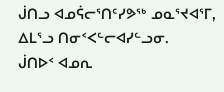ᒎᑎᓗ ᐊᓄᕌᓕᕐᑎᑦᓯᕗᖅ ᓄᓇᕐᔪᐊᕐᒥ, ᐃᒪᕐᓗ ᑎᓂᑉᐸᓪᓕᐊᓯᓪᓗᓂ.
ᒎᑎᐅᑉ ᐊᓄᕆ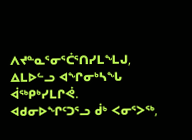ᐱᔪᓐᓇᕐᓂᕐᑖᕐᑎᓯᒪᖕᒪᒍ, ᐃᒪᐅᓪᓗ ᐊᖏᓂᒃᓴᖓ ᐋᖅᑭᒃᓯᒪᒋᕚ.
ᐊᑯᓂᐅᖏᑦᑐᕐᓗ ᑰᒃ ᐸᓂᕐᐳᖅ,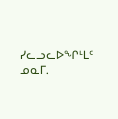ᓯᓚᓗᓚᐅᖏᒻᒪᑦ ᓄᓇᒥ.